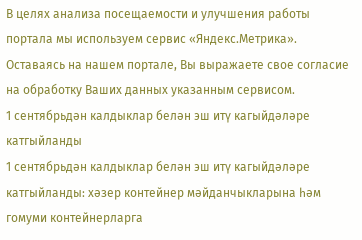В целях анализа посещаемости и улучшения работы портала мы используем сервис «Яндекс.Метрика». Оставаясь на нашем портале, Вы выражаете свое согласие на обработку Ваших данных указанным сервисом.
1 сентябрьдән калдыклар белән эш итү кагыйдәләре катгыйланды
1 сентябрьдән калдыклар белән эш итү кагыйдәләре катгыйланды: хәзер контейнер мәйданчыкларына һәм гомуми контейнерларга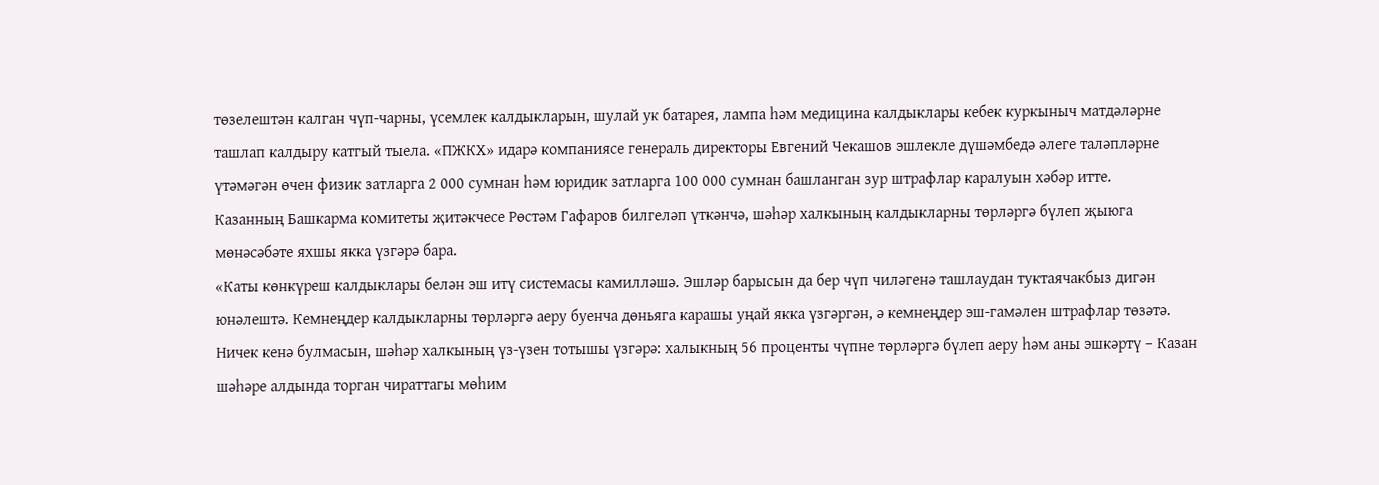төзелештән калган чүп-чарны, үсемлек калдыкларын, шулай ук батарея, лампа һәм медицина калдыклары кебек куркыныч матдәләрне ташлап калдыру катгый тыела. «ПЖКХ» идарә компаниясе генераль директоры Евгений Чекашов эшлекле дүшәмбедә әлеге таләпләрне үтәмәгән өчен физик затларга 2 000 сумнан һәм юридик затларга 100 000 сумнан башланган зур штрафлар каралуын хәбәр итте.
Казанның Башкарма комитеты җитәкчесе Рөстәм Гафаров билгеләп үткәнчә, шәһәр халкының калдыкларны төрләргә бүлеп җыюга мөнәсәбәте яхшы якка үзгәрә бара.
«Каты көнкүреш калдыклары белән эш итү системасы камилләшә. Эшләр барысын да бер чүп чиләгенә ташлаудан туктаячакбыз дигән юнәлештә. Кемнеңдер калдыкларны төрләргә аеру буенча дөньяга карашы уңай якка үзгәргән, ә кемнеңдер эш-гамәлен штрафлар төзәтә. Ничек кенә булмасын, шәһәр халкының үз-үзен тотышы үзгәрә: халыкның 56 проценты чүпне төрләргә бүлеп аеру һәм аны эшкәртү – Казан шәһәре алдында торган чираттагы мөһим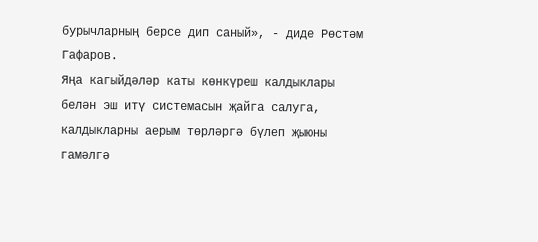бурычларның берсе дип саный», - диде Рөстәм Гафаров.
Яңа кагыйдәләр каты көнкүреш калдыклары белән эш итү системасын җайга салуга, калдыкларны аерым төрләргә бүлеп җыюны гамәлгә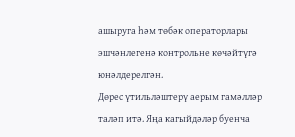ашыруга һәм төбәк операторлары эшчәнлегенә контрольне көчәйтүгә юнәлдерелгән.
Дөрес үтильләштерү аерым гамәлләр таләп итә. Яңа кагыйдәләр буенча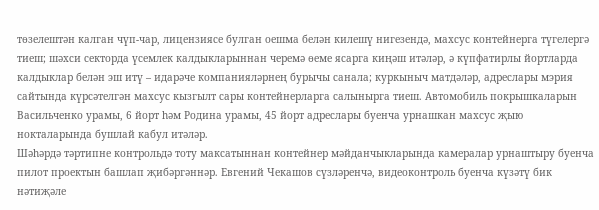төзелештән калган чүп-чар, лицензиясе булган оешма белән килешү нигезендә, махсус контейнерга түгелергә тиеш; шәхси секторда үсемлек калдыкларыннан черемә өеме ясарга киңәш итәләр, ә күпфатирлы йортларда калдыклар белән эш итү – идарәче компанияләрнең бурычы санала; куркыныч матдәләр, адреслары мэрия сайтында күрсәтелгән махсус кызгылт сары контейнерларга салынырга тиеш. Автомобиль покрышкаларын Васильченко урамы, 6 йорт һәм Родина урамы, 45 йорт адреслары буенча урнашкан махсус җыю нокталарында бушлай кабул итәләр.
Шәһәрдә тәртипне контрольдә тоту максатыннан контейнер мәйданчыкларында камералар урнаштыру буенча пилот проектын башлап җибәргәннәр. Евгений Чекашов сүзләренчә, видеоконтроль буенча күзәтү бик нәтиҗәле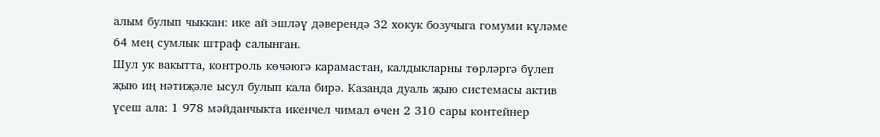алым булып чыккан: ике ай эшләү дәверендә 32 хокук бозучыга гомуми күләме 64 мең сумлык штраф салынган.
Шул ук вакытта, контроль көчәюгә карамастан, калдыкларны төрләргә бүлеп җыю иң нәтиҗәле ысул булып кала бирә. Казанда дуаль җыю системасы актив үсеш ала: 1 978 мәйданчыкта икенчел чимал өчен 2 310 сары контейнер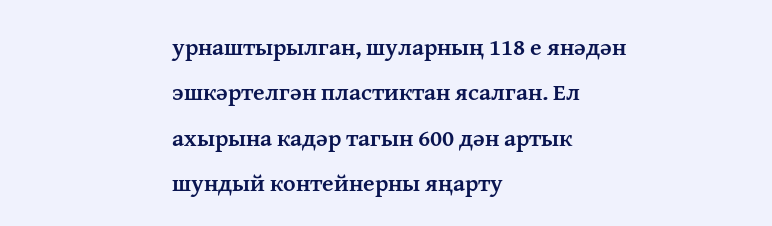урнаштырылган, шуларның 118 е янәдән эшкәртелгән пластиктан ясалган. Ел ахырына кадәр тагын 600 дән артык шундый контейнерны яңарту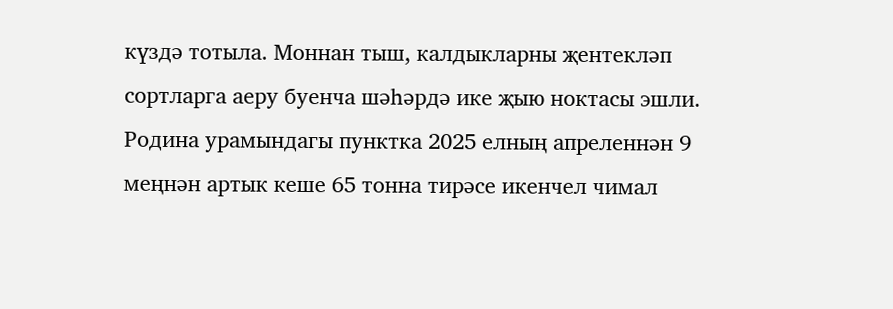күздә тотыла. Моннан тыш, калдыкларны җентекләп сортларга аеру буенча шәһәрдә ике җыю ноктасы эшли. Родина урамындагы пунктка 2025 елның апреленнән 9 меңнән артык кеше 65 тонна тирәсе икенчел чимал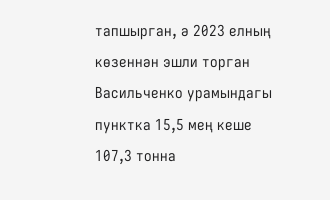тапшырган, ә 2023 елның көзеннән эшли торган Васильченко урамындагы пунктка 15,5 мең кеше 107,3 тонна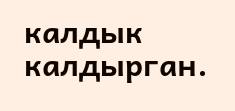калдык калдырган.